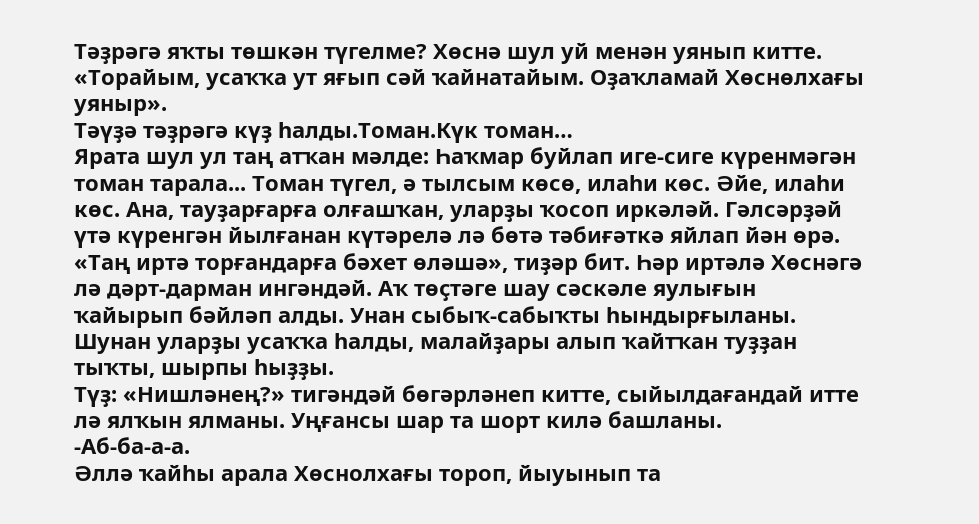Тәҙрәгә яҡты төшкән түгелме? Хөснә шул уй менән уянып китте. «Торайым, усаҡҡа ут яғып сәй ҡайнатайым. Оҙаҡламай Хөснөлхағы уяныр».
Тәүҙә тәҙрәгә күҙ һалды.Томан.Күк томан…
Ярата шул ул таң атҡан мәлде: Һаҡмар буйлап иге-сиге күренмәгән томан тарала... Томан түгел, ә тылсым көсө, илаһи көс. Әйе, илаһи көс. Ана, тауҙарғарға олғашҡан, уларҙы ҡосоп иркәләй. Гәлсәрҙәй үтә күренгән йылғанан күтәрелә лә бөтә тәбиғәткә яйлап йән өрә.
«Таң иртә торғандарға бәхет өләшә», тиҙәр бит. Һәр иртәлә Хөснәгә лә дәрт-дарман ингәндәй. Аҡ төҫтәге шау сәскәле яулығын ҡайырып бәйләп алды. Унан сыбыҡ-сабыҡты һындырғыланы. Шунан уларҙы усаҡҡа һалды, малайҙары алып ҡайтҡан туҙҙан тыҡты, шырпы һыҙҙы.
Түҙ: «Нишләнең?» тигәндәй бөгәрләнеп китте, сыйылдағандай итте лә ялҡын ялманы. Уңғансы шар та шорт килә башланы.
-Аб-ба-а-а.
Әллә ҡайһы арала Хөснолхағы тороп, йыуынып та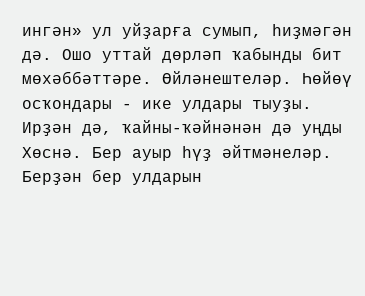ингән» ул уйҙарға сумып, һиҙмәгән дә. Ошо уттай дөрләп ҡабынды бит мөхәббәттәре. Өйләнештеләр. Һөйөү осҡондары - ике улдары тыуҙы. Ирҙән дә, ҡайны-ҡәйнәнән дә уңды Хөснә. Бер ауыр һүҙ әйтмәнеләр. Берҙән бер улдарын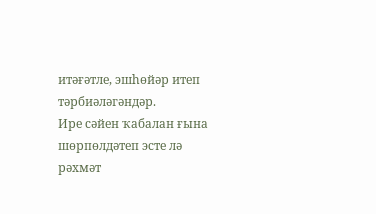итәғәтле, эшһөйәр итеп тәрбиәләгәндәр.
Ире сәйен ҡабалан ғына шөрпөлдәтеп эсте лә рәхмәт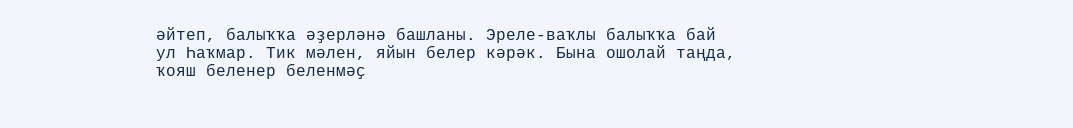әйтеп, балыҡҡа әҙерләнә башланы. Эреле-ваҡлы балыҡҡа бай ул Һаҡмар. Тик мәлен, яйын белер кәрәк. Бына ошолай таңда, ҡояш беленер беленмәҫ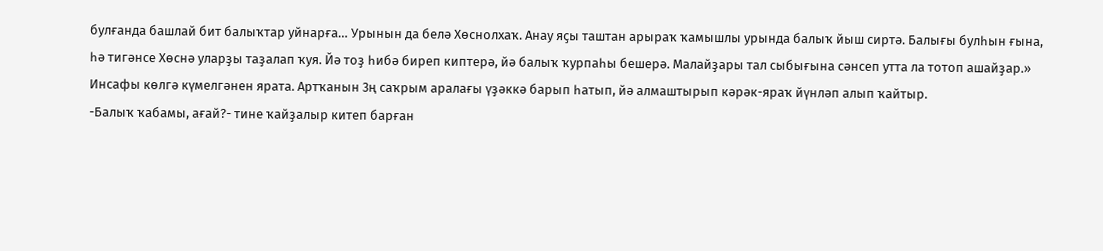булғанда башлай бит балыҡтар уйнарға… Урынын да белә Хөснолхаҡ. Анау яҫы таштан арыраҡ ҡамышлы урында балыҡ йыш сиртә. Балығы булһын ғына, һә тигәнсе Хөснә уларҙы таҙалап ҡуя. Йә тоҙ һибә биреп киптерә, йә балыҡ ҡурпаһы бешерә. Малайҙары тал сыбығына сәнсеп утта ла тотоп ашайҙар.» Инсафы көлгә күмелгәнен ярата. Артҡанын 3ң саҡрым аралағы үҙәккә барып һатып, йә алмаштырып кәрәк-яраҡ йүнләп алып ҡайтыр.
-Балыҡ ҡабамы, ағай?- тине ҡайҙалыр китеп барған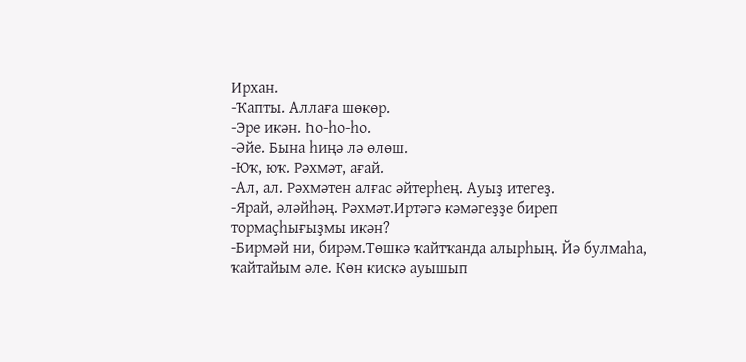Ирхан.
-Ҡапты. Аллаға шөкөр.
-Эре икән. Һо-һо-һо.
-Әйе. Бына һиңә лә өлөш.
-Юҡ, юҡ. Рәхмәт, ағай.
-Ал, ал. Рәхмәтен алғас әйтерһең. Ауыҙ итегеҙ.
-Ярай, әләйһәң. Рәхмәт.Иртәгә кәмәгеҙҙе биреп тормаҫһығыҙмы икән?
-Бирмәй ни, бирәм.Төшкә ҡайтҡанда алырһың. Йә булмаһа, ҡайтайым әле. Көн кискә ауышып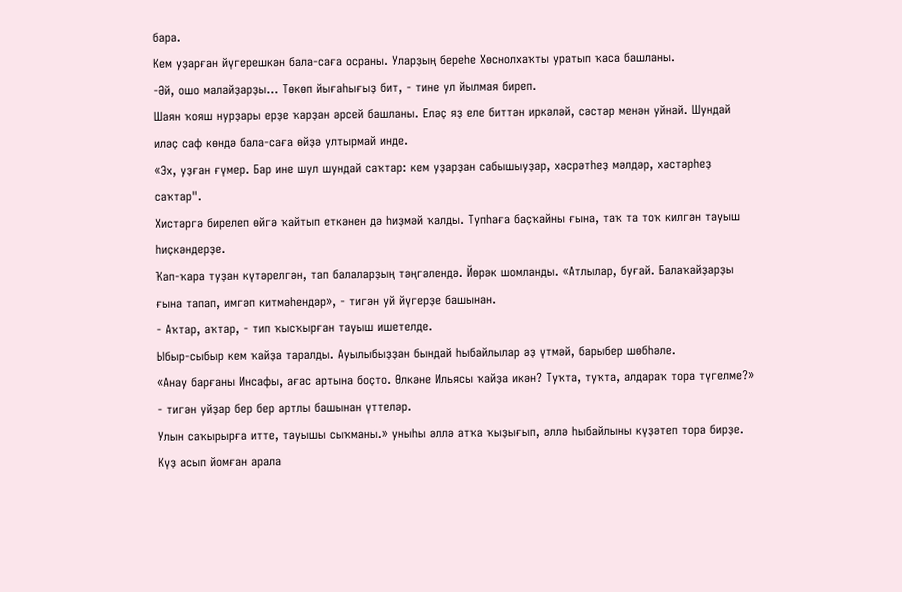бара.
Кем уҙарған йүгерешкән бала-саға осраны. Уларҙың береһе Хөснолхаҡты уратып ҡаса башланы.
-Әй, ошо малайҙарҙы… Төкөп йығаһығыҙ бит, - тине ул йылмая биреп.
Шаян ҡояш нурҙары ерҙе ҡарҙан әрсей башланы. Еләҫ яҙ еле биттән иркәләй, сәстәр менән уйнай. Шундай иләҫ саф көндә бала-саға өйҙә ултырмай инде.
«Эх, уҙған ғүмер. Бар ине шул шундай саҡтар: кем уҙарҙан сабышыуҙар, хәсрәтһеҙ мәлдәр, хәстәрһеҙ саҡтар".
Хистәргә бирелеп өйгә ҡайтып еткәнен дә һиҙмәй ҡалды. Тупһаға баҫҡайны ғына, таҡ та тоҡ килгән тауыш һиҫкәндерҙе.
Ҡап-ҡара туҙан күтәрелгән, тап балаларҙың тәңгәлендә. Йөрәк шомланды. «Атлылар, буғай. Балаҡайҙарҙы ғына тапап, имгәп китмәһендәр», - тигән уй йүгерҙе башынан.
- Аҡтар, аҡтар, - тип ҡысҡырған тауыш ишетелде.
Ыбыр-сыбыр кем ҡайҙа таралды. Ауылыбыҙҙан бындай һыбайлылар әҙ үтмәй, барыбер шөбһәле.
«Анау барғаны Инсафы, ағас артына боҫто. Өлкәне Ильясы ҡайҙа икән? Туҡта, туҡта, алдараҡ тора түгелме?» - тигән уйҙар бер бер артлы башынан үттеләр.
Улын саҡырырға итте, тауышы сыҡманы.» уныһы әллә атҡа ҡыҙығып, әллә һыбайлыны күҙәтеп тора бирҙе.
Күҙ асып йомған арала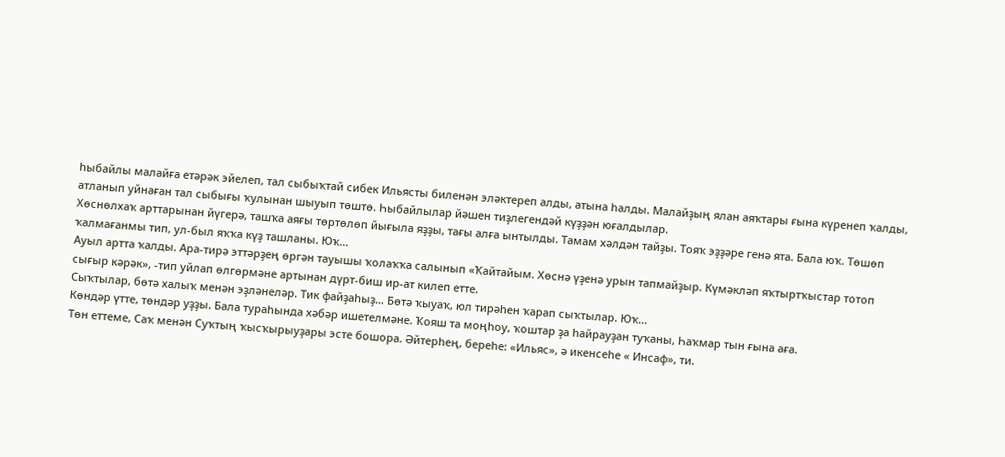һыбайлы малайға етәрәк эйелеп, тал сыбыҡтай сибек Ильясты биленән эләктереп алды, атына һалды. Малайҙың ялан аяҡтары ғына күренеп ҡалды, атланып уйнаған тал сыбығы ҡулынан шыуып төштө. Һыбайлылар йәшен тиҙлегендәй күҙҙән юғалдылар.
Хөснөлхаҡ арттарынан йүгерә, ташҡа аяғы төртөлөп йығыла яҙҙы, тағы алға ынтылды. Тамам хәлдән тайҙы. Тояҡ эҙҙәре генә ята. Бала юҡ. Төшөп ҡалмағанмы тип, ул-был яҡҡа күҙ ташланы. Юҡ…
Ауыл артта ҡалды. Ара-тирә эттәрҙең өргән тауышы ҡолаҡҡа салынып «Ҡайтайым. Хөснә үҙенә урын тапмайҙыр. Күмәкләп яҡтыртҡыстар тотоп сығыр кәрәк», -тип уйлап өлгөрмәне артынан дүрт-биш ир-ат килеп етте.
Сыҡтылар, бөтә халыҡ менән эҙләнеләр. Тик файҙаһыҙ… Бөтә ҡыуаҡ, юл тирәһен ҡарап сыҡтылар. Юҡ…
Көндәр үтте, төндәр уҙҙы. Бала тураһында хәбәр ишетелмәне. Ҡояш та моңһоу, ҡоштар ҙа һайрауҙан туҡаны, Һаҡмар тын ғына аға.
Төн еттеме, Саҡ менән Суҡтың ҡысҡырыуҙары эсте бошора. Әйтерһең, береһе: «Ильяс», ә икенсеһе « Инсаф», ти.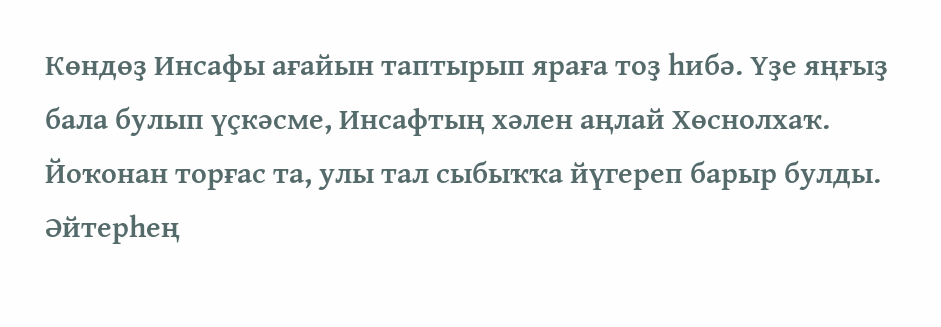Көндөҙ Инсафы ағайын таптырып яраға тоҙ һибә. Үҙе яңғыҙ бала булып үҫкәсме, Инсафтың хәлен аңлай Хөснолхаҡ.
Йоҡонан торғас та, улы тал сыбыҡҡа йүгереп барыр булды. Әйтерһең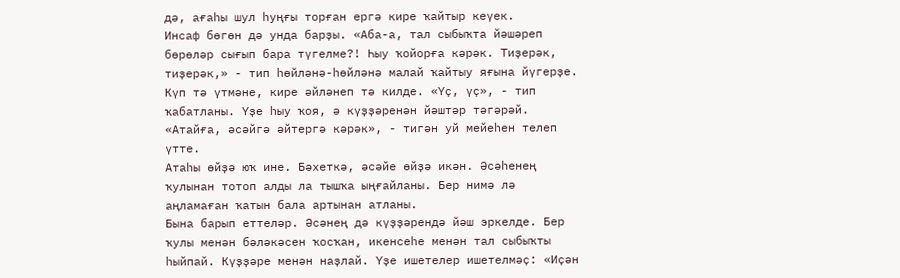дә, ағаһы шул һуңғы торған ергә кире ҡайтыр кеүек.
Инсаф бөгөн дә унда барҙы. «Аба-а, тал сыбыҡта йәшәреп бөрөләр сығып бара түгелме?! Һыу ҡойорға кәрәк. Тиҙерәк, тиҙерәк,» - тип һөйләнә-һөйләнә малай ҡайтыу яғына йүгерҙе.
Күп тә үтмәне, кире әйләнеп тә килде. «Үҫ, үҫ», - тип ҡабатланы. Үҙе һыу ҡоя, ә күҙҙәренән йәштәр тәгәрәй. «Атайға, әсәйгә әйтергә кәрәк», - тигән уй мейеһен телеп үтте.
Атаһы өйҙә юҡ ине. Бәхеткә, әсәйе өйҙә икән. Әсәһенең ҡулынан тотоп алды ла тышҡа ыңғайланы. Бер нимә лә аңламаған ҡатын бала артынан атланы.
Бына барып еттеләр. Әсәнең дә күҙҙәрендә йәш эркелде. Бер ҡулы менән бәләкәсен ҡосҡан, икенсеһе менән тал сыбыҡты һыйпай. Күҙҙәре менән наҙлай. Үҙе ишетелер ишетелмәҫ: «Иҫән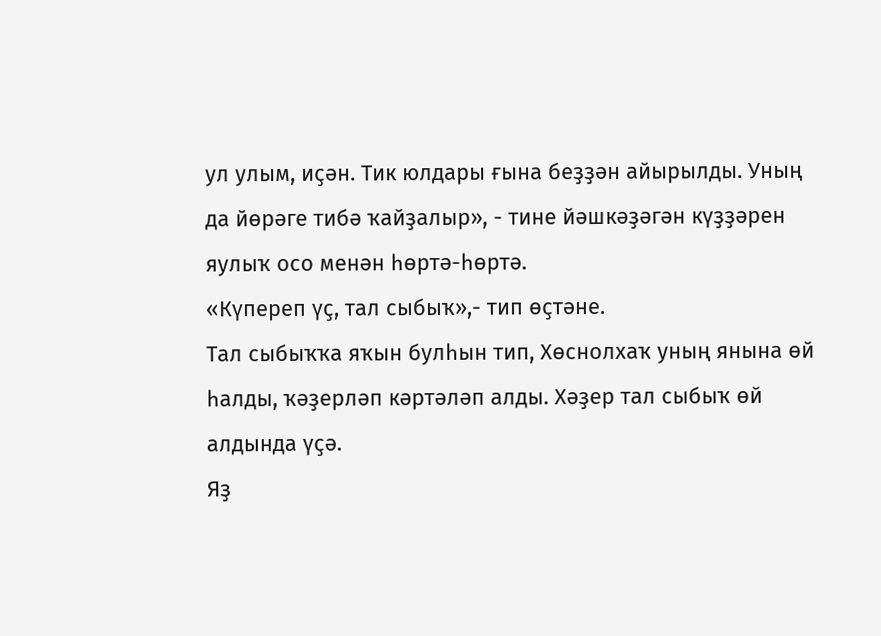ул улым, иҫән. Тик юлдары ғына беҙҙән айырылды. Уның да йөрәге тибә ҡайҙалыр», - тине йәшкәҙәгән күҙҙәрен яулыҡ осо менән һөртә-һөртә.
«Күпереп үҫ, тал сыбыҡ»,- тип өҫтәне.
Тал сыбыҡҡа яҡын булһын тип, Хөснолхаҡ уның янына өй һалды, ҡәҙерләп кәртәләп алды. Хәҙер тал сыбыҡ өй алдында үҫә.
Яҙ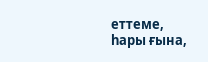еттеме, һары ғына,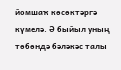йомшаҡ көсөктәргә күмелә. Ә быйыл уның төбөндә бәләкәс талы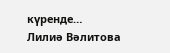күренде…
Лилиә Вәлитова